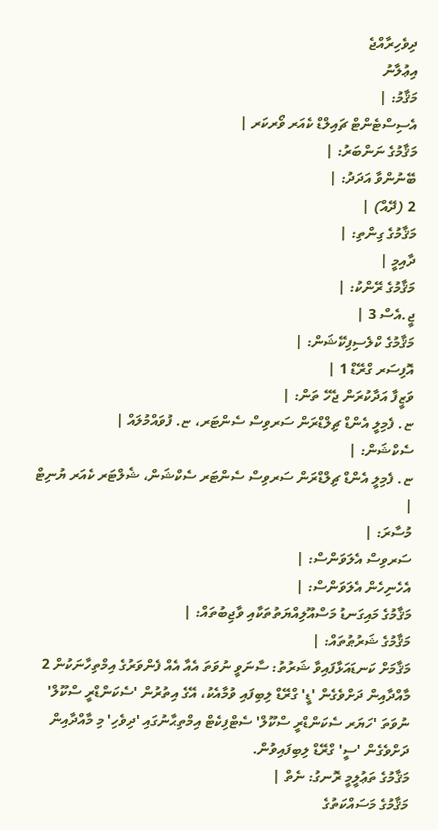ދިވެހިރާއްޖެ
އިޢުލާނު
މަޤާމު: |
އެސިސްޓެންޓް ޗައިލްޑް ކެއަރ ވޯރކަރ |
މަޤާމުގެ ނަންބަރު: |
ބޭނުންވާ އަދަދު: |
2 (ދޭއް) |
މަޤާމުގެ ގިންތި: |
ދާއިމީ |
މަޤާމުގެ ރޭންކު: |
ޖީ.އެސް 3 |
މަޤާމުގެ ކްލެސިފިކޭޝަން: |
އޮފިސަރ ގްރޭޑް 1 |
ވަޒީފާ އަދާކުރަން ޖެހޭ ތަން: |
ޏ. ފެމިލީ އެންޑް ޗިލްޑްރަން ސަރވިސް ސެންޓަރ، ޏ. ފުވައްމުލައް |
ސެކްޝަން: |
ޏ. ފެމިލީ އެންޑް ޗިލްޑްރަން ސަރވިސް ސެންޓަރ ސެކްޝަން، ޝެލްޓަރ ކެއަރ ޔުނިޓް |
މުސާރަ: |
ސަރވިސް އެލަވަންސް: |
އެހެނިހެން އެލަވަންސް: |
މަޤާމުގެ މައިގަނޑު މަސްއޫލިއްޔަތުތަކާއި ވާޖިބުތައް: |
މަޤާމުގެ ޝަރުޠުތައް: |
މަޤާމަށް ކަނޑައަޅާފައިވާ ޝަރުތު: ސާނަވީ ނުވަތަ އެއާ އެއް ފެންވަރުގެ އިމްތިހާނަކުން 2 މާއްދާއިން ދަށްވެގެން 'ޑީ' ގްރޭޑް ލިބިފައި ވުމާއެކު، އޭގެ އިތުރުން 'ސެކަންޑްރީ ސްކޫލް' ނުވަތަ 'ހަޔަރ ސެކަންޑްރީ ސްކޫލް' ސެޓްފިކެޓް އިމްތިޙާނުގައި 'ދިވެހި' މި މާއްދާއިން ދަށްވެގެން 'ސީ' ގްރޭޑް ލިބިފައިވުން.
މަޤާމުގެ ތަޢުލީމީ ރޮނގު: ނެތް |
މަޤާމުގެ މަސައްކަތުގެ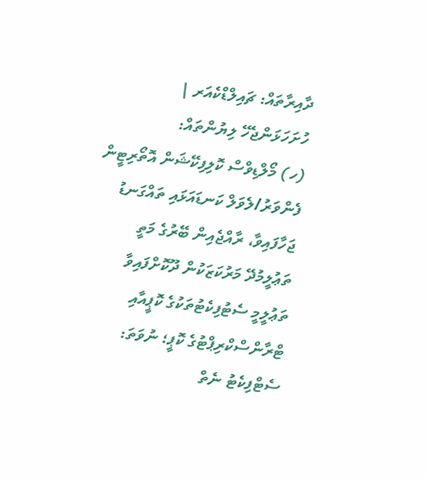ދާއިރާތައް: ޗައިލްޑްކެއަރ |
ހުށަހަޅަންޖެހޭ ލިޔުންތައް:
(ހ) މޯލްޑިވްސް ކޮލިފިކޭޝަން އޮތޯރިޓީން ފެންވަރު/ލެވަލް ކަނޑައަޅައި ތައްގަނޑު ޖަހާފައިވާ، ރާއްޖެއިން ބޭރުގެ މަތީ ތަޢުލީމުދޭ މަރުކަޒަކުން ދޫކޮށްފައިވާ ތަޢުލީމީ ސެޓުފިކެޓުތަކުގެ ކޮޕީއާއި ޓްރާންސްކްރިޕްޓުގެ ކޮޕީ؛ ނުވަތަ: ސެޓްފިކެޓު ނެތް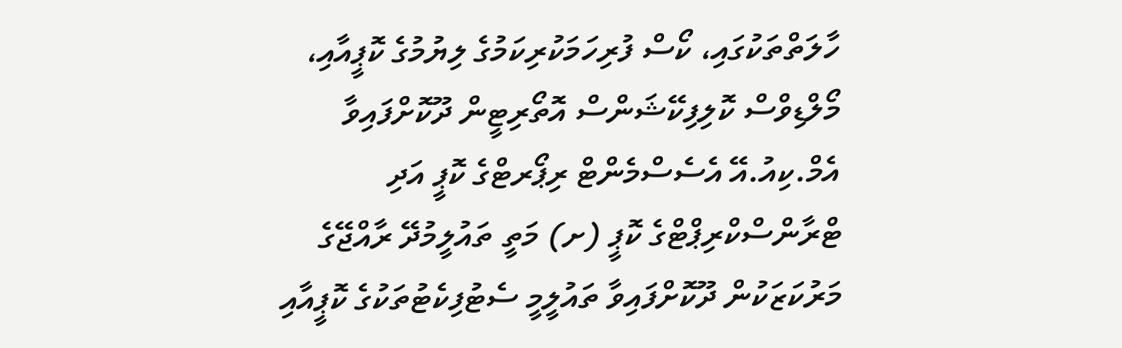ހާލަތްތަކުގައި، ކޯސް ފުރިހަމަކުރިކަމުގެ ލިޔުމުގެ ކޮޕީއާއި، މޯލްޑިވްސް ކޮލިފިކޭޝަންސް އޮތޯރިޓީން ދޫކޮށްފައިވާ އެމް.ކިއު.އޭ އެސެސްމެންޓް ރިޕޯރޓްގެ ކޮޕީ އަދި ޓްރާންސްކްރިޕްޓްގެ ކޮޕީ (ށ) މަތީ ތައުލީމުދޭ ރާއްޖޭގެ މަރުކަޒަކުން ދޫކޮށްފައިވާ ތައުލީމީ ސެޓުފިކެޓުތަކުގެ ކޮޕީއާއި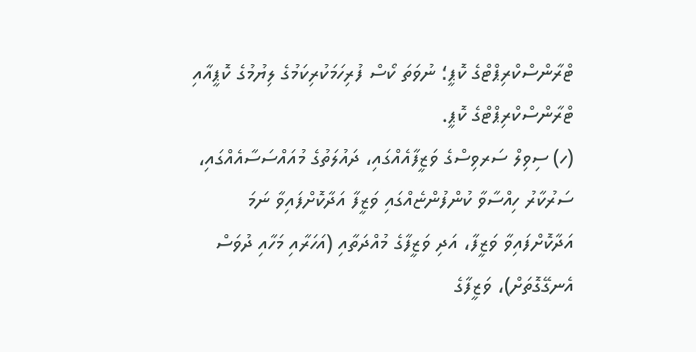ޓްރާންސްކްރިޕްޓްގެ ކޮޕީ؛ ނުވަތަ ކޯސް ފުރިހަމަކުރިކަމުގެ ލިޔުމުގެ ކޮޕީއާއި ޓްރާންސްކްރިޕްޓްގެ ކޮޕީ.
(ހ) ސިވިލް ސަރވިސްގެ ވަޒީފާއެއްގައި، ދައުލަތުގެ މުއައްސަސާއެއްގައި، ސަރުކާރު ހިއްސާވާ ކުންފުންޏެއްގައި ވަޒީފާ އަދާކޮށްފައިވާ ނަމަ އަދާކޮށްފައިވާ ވަޒީފާ، އަދި ވަޒީފާގެ މުއްދަތާއި (އަހަރާއި މަހާއި ދުވަސް އެނގޭގޮތަށް)، ވަޒީފާގެ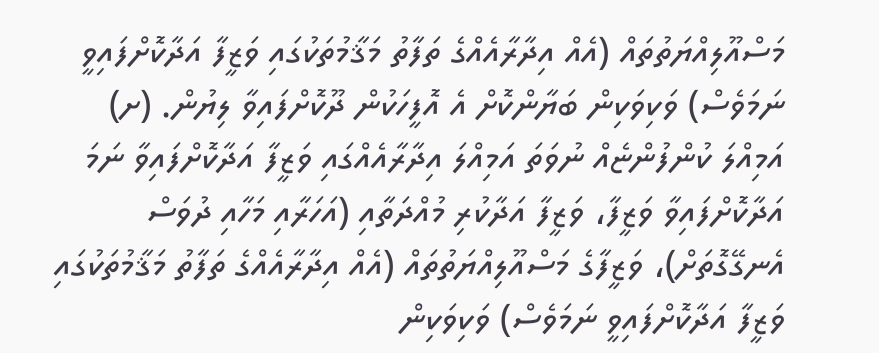މަސްއޫލިއްޔަތުތައް (އެއް އިދާރާއެއްގެ ތަފާތު މަޤާމުތަކުގައި ވަޒީފާ އަދާކޮށްފައިވީ ނަމަވެސް) ވަކިވަކިން ބަޔާންކޮށް އެ އޮފީހަކުން ދޫކޮށްފައިވާ ލިޔުން. (ށ) އަމިއްލަ ކުންފުންޏެއް ނުވަތަ އަމިއްލަ އިދާރާއެއްގައި ވަޒީފާ އަދާކޮށްފައިވާ ނަމަ އަދާކޮށްފައިވާ ވަޒީފާ، ވަޒީފާ އަދާކުރި މުއްދަތާއި (އަހަރާއި މަހާއި ދުވަސް އެނގޭގޮތަށް)، ވަޒީފާގެ މަސްއޫލިއްޔަތުތައް (އެއް އިދާރާއެއްގެ ތަފާތު މަޤާމުތަކުގައި ވަޒީފާ އަދާކޮށްފައިވީ ނަމަވެސް) ވަކިވަކިން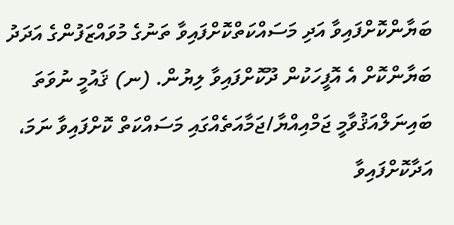ބަޔާންކޮށްފައިވާ އަދި މަސައްކަތްކޮށްފައިވާ ތަނުގެ މުވައްޒަފުންގެ އަދަދު ބަޔާންކޮށް އެ އޮފީހަކުން ދޫކޮށްފައިވާ ލިޔުން. (ނ) ޤައުމީ ނުވަތަ ބައިނަލްއަޤުވާމީ ޖަމްއިއްޔާ/ޖަމާއަތެއްގައި މަސައްކަތް ކޮށްފައިވާ ނަމަ، އަދާކޮށްފައިވާ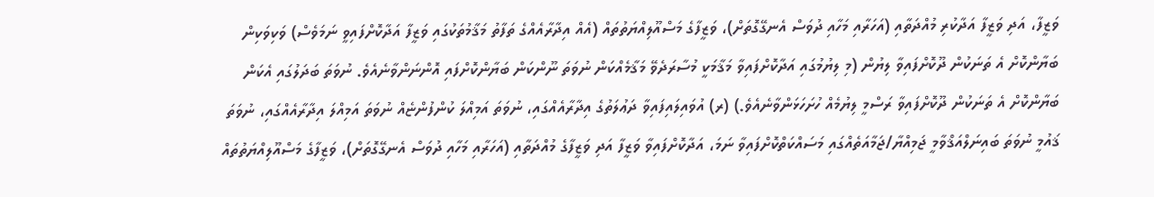ވަޒީފާ، އަދި ވަޒީފާ އަދާކުރި މުއްދަތާއި (އަހަރާއި މަހާއި ދުވަސް އެނގޭގޮތަށް)، ވަޒީފާގެ މަސްއޫލިއްޔަތުތައް (އެއް އިދާރާއެއްގެ ތަފާތު މަޤާމުތަކުގައި ވަޒީފާ އަދާކޮށްފައިވީ ނަމަވެސް) ވަކިވަކިން ބަޔާންކޮށް އެ ތަނަކުން ދޫކޮށްފައިވާ ލިޔުން (މި ލިޔުމުގައި އަދާކޮށްފައިވާ މަޤާމަކީ މުސާރަދެވޭ މަޤާމެއްކަން ނުވަތަ ނޫންކަން ބަޔާންކޮށްފައި އޮންނަންވާނެއެވެ. ނުވަތަ ބަދަލުގައި އެކަން ބަޔާންކޮށް އެ ތަނަކުން ދޫކޮށްފައިވާ ރަސްމީ ލިޔުމެއް ހުށަހަޅަންވާނެއެވެ.) (ރ) އުވައިލައިފައިވާ ދަޢުލަތުގެ އިދާރާއެއްގައި، ނުވަތަ އަމިއްލަ ކުންފުންޏެއް ނުވަތަ އަމިއްލަ އިދާރާއެއްގައި، ނުވަތަ ޤައުމީ ނުވަތަ ބައިނަލްއަޤްވާމީ ޖަމިއްޔާ/ޖަމާއަތެއްގައި މަސައްކަތްކޮށްފައިވާ ނަމަ، އަދާކޮށްފައިވާ ވަޒީފާ އަދި ވަޒީފާގެ މުއްދަތާއި (އަހަރާއި މަހާއި ދުވަސް އެނގޭގޮތަށް)، ވަޒީފާގެ މަސްއޫލިއްޔަތުތައް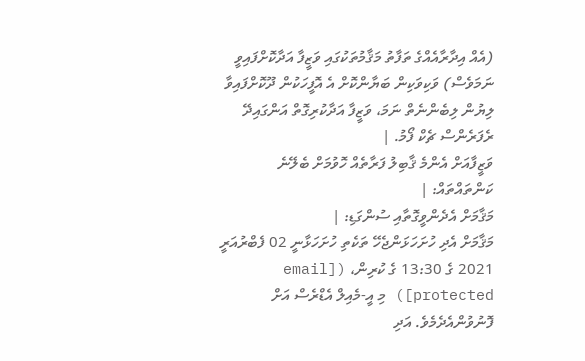(އެއް އިދާރާއެއްގެ ތަފާތު މަޤާމުތަކުގައި ވަޒީފާ އަދާކޮށްފައިވީ ނަމަވެސް) ވަކިވަކިން ބަޔާންކޮށް އެ އޮފީހަކުން ދޫކޮށްފައިވާ ލިޔުން ލިބެންނެތް ނަމަ، ވަޒީފާ އަދާކުރިގޮތް އަންގައިދޭ ރެފަރެންސް ޗެކް ފޯމު. |
ވަޒީފާއަށް އެންމެ ޤާބިލު ފަރާތެއް ހޮވުމަށް ބެލޭނެ ކަންތައްތައް: |
މަޤާމަށް އެދެންވީގޮތާއި ސުންގަޑި: |
މަޤާމަށް އެދި ހުށަހަޅަންޖެހޭ ތަކެތި ހުށަހަޅާނީ 02 ފެބްރުއަރީ 2021 ގެ 13:30 ގެ ކުރިން، ([email protected]) މި އީ-މެއިލް އެޑްރެސް އަށް ފޮނުވުންއެދެމެވެ. އަދި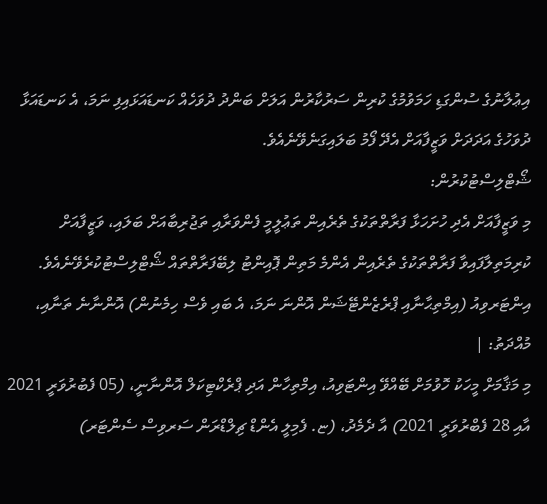އިޢުލާނުގެ ސުންގަޑި ހަމަވުމުގެ ކުރިން ސަރުކާރުން އަލަށް ބަންދު ދުވަހެއް ކަނޑައަޅައިފި ނަމަ، އެ ކަނޑައަޅާ ދުވަހުގެ އަދަދަށް ވަޒީފާއަށް އެދޭ ފޯމު ބަލައިގަނެވޭނެއެވެ.
ޝޯޓްލިސްޓުކުރުން:
މި ވަޒީފާއަށް އެދި ހުށަހަޅާ ފަރާތްތަކުގެ ތެރެއިން ތަޢުލީމީ ފެންވަރާއި ތަޖުރިބާއަށް ބަލައި، ވަޒީފާއަށް ކުރިމަތިލާފައިވާ ފަރާތްތަކުގެ ތެރެއިން އެންމެ މަތިން ޕޮއިންޓު ލިބޭފަރާތްތައް ޝޯޓްލިސްޓުކުރެވޭނެއެވެ.
އިންޓަރވިއު (އިމްތިޙާނާއި ޕްރެޒެންޓޭޝަން އޮންނަ ނަމަ، އެ ބައި ވެސް ހިމެނުން) އޮންނާނެ ތަނާއި، މުއްދަތު: |
މި މަޤާމަށް މީހަކު ހޮވުމަށް ބޭއްވޭ އިންޓަވިއު، އިމްތިހާން އަދި ޕްރެކްޓިކަލް އޮންނާނީ، (05 ފެބުރުވަރީ 2021 އާއި 28 ފެބްރުވަރީ 2021) އާ ދެމެދު، (ޏ. ފެމިލީ އެންޑް ޗިލްޑްރަން ސަރވިސް ސެންޓަރ)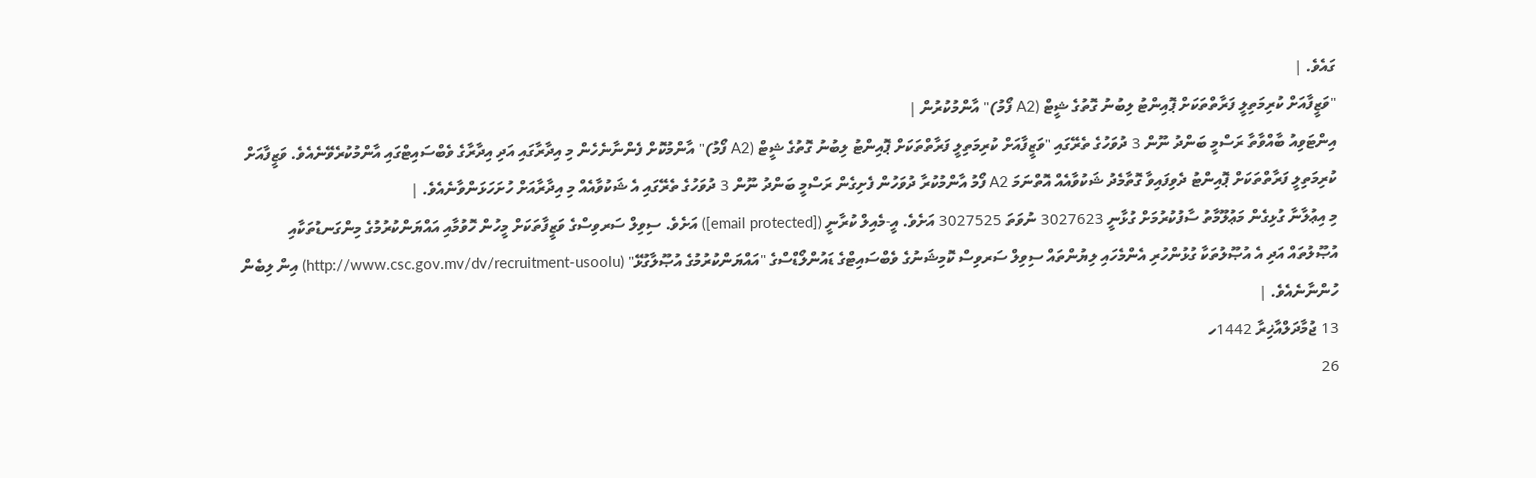ގައެވެ. |
"ވަޒީފާއަށް ކުރިމަތިލީ ފަރާތްތަކަށް ޕޮއިންޓު ލިބުނު ގޮތުގެ ޝީޓް (A2 ފޯމު)" އާންމުކުރުން |
އިންޓަވިއު ބާއްވާތާ ރަސްމީ ބަންދު ނޫން 3 ދުވަހުގެ ތެރޭގައި "ވަޒީފާއަށް ކުރިމަތިލީ ފަރާތްތަކަށް ޕޮއިންޓު ލިބުނު ގޮތުގެ ޝީޓް (A2 ފޯމު)" އާންމުކޮށް ފެންނާނެހެން މި އިދާރާގައި އަދި އިދާރާގެ ވެބްސައިޓްގައި އާންމުކުރެވޭނެއެވެ. ވަޒީފާއަށް ކުރިމަތިލީ ފަރާތްތަކަށް ޕޮއިންޓު ދެވިފައިވާ ގޮތާމެދު ޝަކުވާއެއް އޮތްނަމަ A2 ފޯމު އާންމުކުރާ ދުވަހުން ފެށިގެން ރަސްމީ ބަންދު ނޫން 3 ދުވަހުގެ ތެރޭގައި އެ ޝަކުވާއެއް މި އިދާރާއަށް ހުށަހަޅަންވާނެއެވެ. |
މި އިޢުލާނާ ގުޅިގެން މަޢުލޫމާތު ސާފުކުރުމަށް ގުޅާނީ 3027623 ނުވަތަ 3027525 އަށެވެ. އީ-މެއިލް ކުރާނީ ([email protected]) އަށެވެ. ސިވިލް ސަރވިސްގެ ވަޒީފާތަކަށް މީހުން ހޮވުމާއި އައްޔަންކުރުމުގެ މިންގަނޑުތަކާއި އުޞޫލުތައް އަދި އެ އުޞޫލުތަކާ ގުޅުންހުރި އެންމެހައި ލިޔުންތައް ސިވިލް ސަރވިސް ކޮމިޝަނުގެ ވެބްސައިޓްގެ ޑައުންލޯޑްސްގެ "އައްޔަންކުރުމުގެ އުޞޫލާގުޅޭ" (http://www.csc.gov.mv/dv/recruitment-usoolu) އިން ލިބެން ހުންނާނެއެވެ. |
13 ޖުމާދަލްއާޚިރާ 1442ހ
26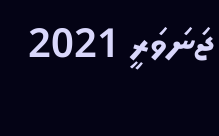ޖަނަވަރީ 2021